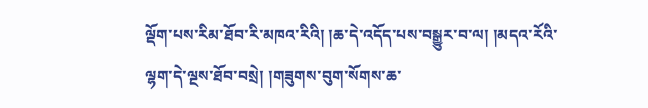ལྡོག་པས་རིམ་ཐོབ་རི་མཁའ་རིའི། །ཆ་དེ་འདོད་པས་བསྒྱུར་བ་ལ། །མདའ་རོའི་ལྷག་དེ་ལྔས་ཐོབ་བསྲེ། །གཟུགས་བུག་སོགས་ཆ་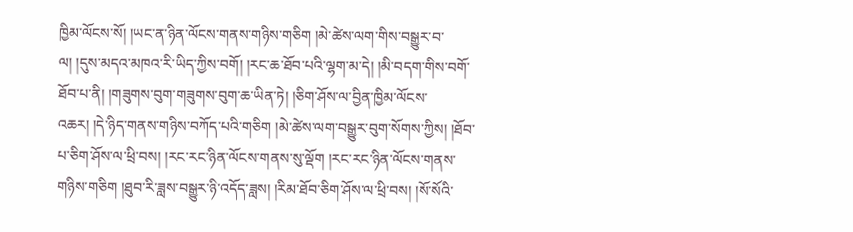ཁྱིམ་ལོངས་སོ། །ཡང་ན་ཉིན་ལོངས་གནས་གཉིས་གཅིག །མེ་ཚེས་ལག་གིས་བསྒྱུར་བ་ལ། །དུས་མདའ་མཁའ་རི་ཡིད་ཀྱིས་བགོ། །རང་ཆ་ཐོབ་པའི་ལྷག་མ་དེ། །མི་བདག་གིས་བགོ་ཐོབ་པ་ནི། །གཟུགས་བུག་གཟུགས་བུག་ཆ་ཡིན་ཏེ། །ཅིག་ཤོས་ལ་བྱིན་ཁྱིམ་ལོངས་འཆར། །དེ་ཉིད་གནས་གཉིས་བཀོད་པའི་གཅིག །མེ་ཚེས་ལག་བསྒྱུར་བུག་སོགས་ཀྱིས། །ཐོབ་པ་ཅིག་ཤོས་ལ་ཕྲི་བས། །རང་རང་ཉིན་ལོངས་གནས་སུ་ལྡོག །རང་རང་ཉིན་ལོངས་གནས་གཉིས་གཅིག །ཐུབ་རི་ཟླས་བསྒྱུར་ཉི་འདོད་ཟླས། །རིམ་ཐོབ་ཅིག་ཤོས་ལ་ཕྲི་བས། །སོ་སོའི་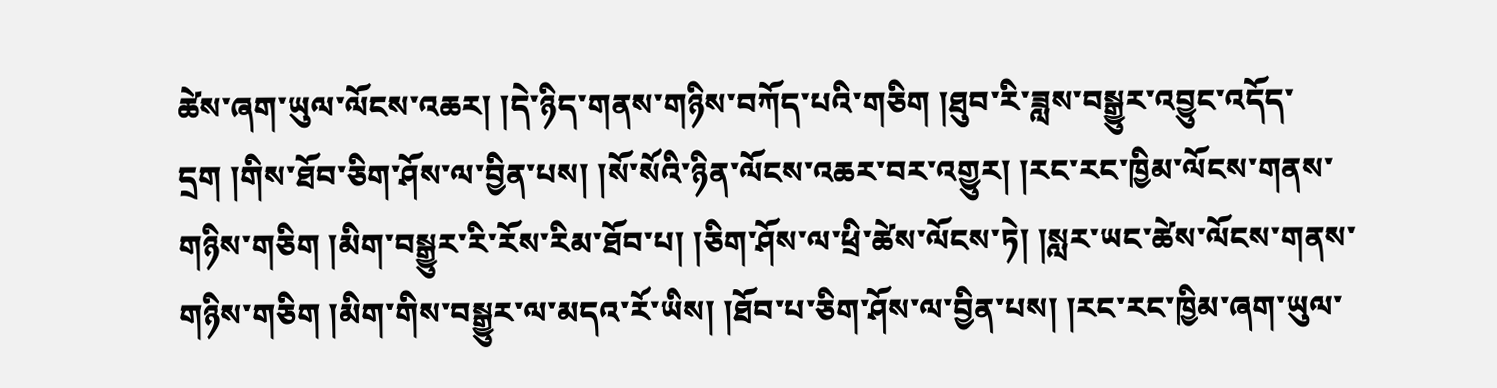ཚེས་ཞག་ཡུལ་ལོངས་འཆར། །དེ་ཉིད་གནས་གཉིས་བཀོད་པའི་གཅིག །ཐུབ་རི་ཟླས་བསྒྱུར་འབྱུང་འདོད་དྲག །གིས་ཐོབ་ཅིག་ཤོས་ལ་བྱིན་པས། །སོ་སོའི་ཉིན་ལོངས་འཆར་བར་འགྱུར། །རང་རང་ཁྱིམ་ལོངས་གནས་གཉིས་གཅིག །མིག་བསྒྱུར་རི་རོས་རིམ་ཐོབ་པ། །ཅིག་ཤོས་ལ་ཕྲི་ཚེས་ལོངས་ཏེ། །སླར་ཡང་ཚེས་ལོངས་གནས་གཉིས་གཅིག །མིག་གིས་བསྒྱུར་ལ་མདའ་རོ་ཡིས། །ཐོབ་པ་ཅིག་ཤོས་ལ་བྱིན་པས། །རང་རང་ཁྱིམ་ཞག་ཡུལ་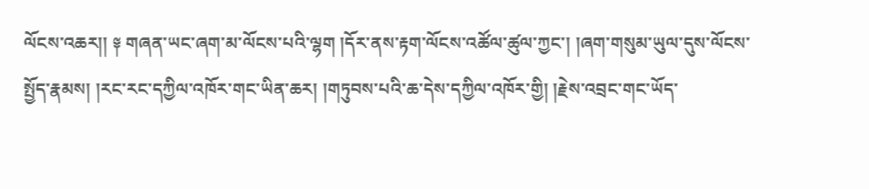ལོངས་འཆར།། ༈ གཞན་ཡང་ཞག་མ་ལོངས་པའི་ལྷག །དོར་ནས་རྟག་ལོངས་འཚོལ་ཚུལ་ཀྱང་། །ཞག་གསུམ་ཡུལ་དུས་ལོངས་སྤྱོད་རྣམས། །རང་རང་དཀྱིལ་འཁོར་གང་ཡིན་ཆར། །གཏུབས་པའི་ཆ་དེས་དཀྱིལ་འཁོར་གྱི། །རྗེས་འབྲང་གང་ཡོད་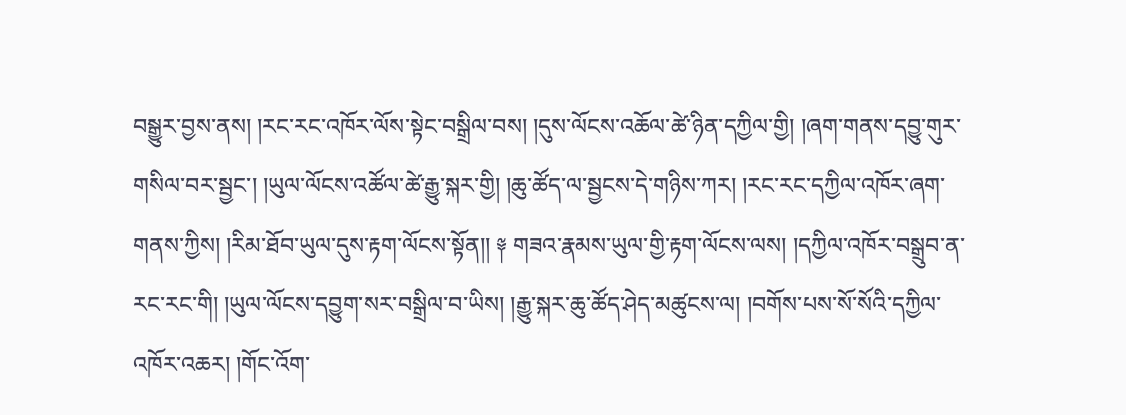བསྒྱུར་བྱས་ནས། །རང་རང་འཁོར་ལོས་སྟེང་བསྒྲིལ་བས། །དུས་ལོངས་འཆོལ་ཚེ་ཉིན་དཀྱིལ་གྱི། །ཞག་གནས་དབྱུ་གུར་གསིལ་བར་སྦྱང་། །ཡུལ་ལོངས་འཚོལ་ཚེ་རྒྱུ་སྐར་གྱི། །ཆུ་ཚོད་ལ་སྦྱངས་དེ་གཉིས་ཀར། །རང་རང་དཀྱིལ་འཁོར་ཞག་གནས་ཀྱིས། །རིམ་ཐོབ་ཡུལ་དུས་རྟག་ལོངས་སྟོན།། ༈ གཟའ་རྣམས་ཡུལ་གྱི་རྟག་ལོངས་ལས། །དཀྱིལ་འཁོར་བསྒྲུབ་ན་རང་རང་གི། །ཡུལ་ལོངས་དབྱུག་སར་བསྒྲིལ་བ་ཡིས། །རྒྱུ་སྐར་ཆུ་ཚོད་ཤེད་མཚུངས་ལ། །བགོས་པས་སོ་སོའི་དཀྱིལ་འཁོར་འཆར། །གོང་འོག་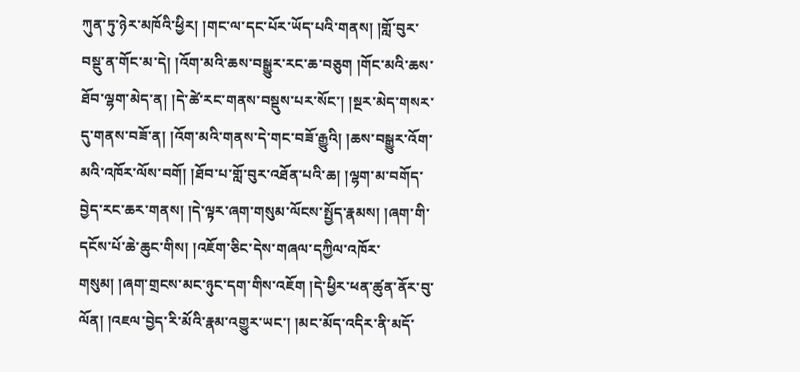ཀུན་ཏུ་ཉེར་མཁོའི་ཕྱིར། །གང་ལ་དང་པོར་ཡོད་པའི་གནས། །གློ་བུར་བསྡུ་ན་གོང་མ་དེ། །འོག་མའི་ཆས་བསྒྱུར་རང་ཆ་བཅུག །གོང་མའི་ཆས་ཐོབ་ལྷག་མེད་ན། །དེ་ཚེ་རང་གནས་བསྡུས་པར་སོང་། །སྔར་མེད་གསར་དུ་གནས་བཟོ་ན། །འོག་མའི་གནས་དེ་གང་བཟོ་རྒྱུའི། །ཆས་བསྒྱུར་འོག་མའི་འཁོར་ལོས་བགོ། །ཐོབ་པ་གློ་བུར་འཐོན་པའི་ཆ། །ལྷག་མ་བགོད་བྱེད་རང་ཆར་གནས། །དེ་ལྟར་ཞག་གསུམ་ལོངས་སྤྱོད་རྣམས། །ཞག་གི་དངོས་པོ་ཆེ་ཆུང་གིས། །འཇོག་ཅིང་དེས་གཞལ་དཀྱིལ་འཁོར་གསུམ། །ཞག་གྲངས་མང་ཉུང་དག་གིས་འཇོག །དེ་ཕྱིར་ཕན་ཚུན་ནོར་བུ་ལོན། །འཇལ་བྱེད་རི་མོའི་རྣམ་འགྱུར་ཡང་། །མང་མོད་འདིར་ནི་མདོ་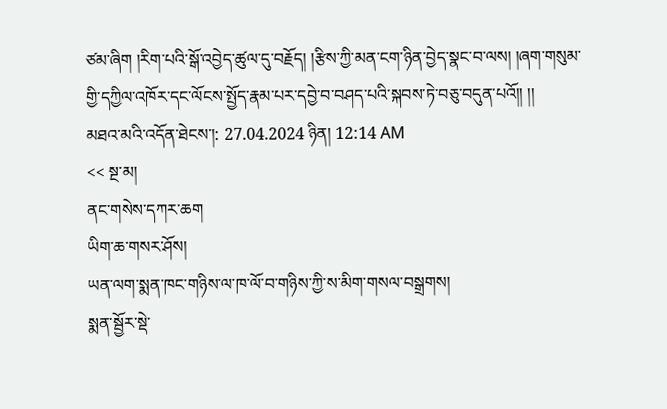ཙམ་ཞིག །རིག་པའི་སྒོ་འབྱེད་ཚུལ་དུ་བརྗོད། །རྩིས་ཀྱི་མན་ངག་ཉིན་བྱེད་སྣང་བ་ལས། །ཞག་གསུམ་གྱི་དཀྱིལ་འཁོར་དང་ལོངས་སྤྱོད་རྣམ་པར་དབྱེ་བ་བཤད་པའི་སྐབས་ཏེ་བཅུ་བདུན་པའོ།། །།
མཐའ་མའི་འདོན་ཐེངས་།: 27.04.2024 ཉིན། 12:14 AM
<< སྔ་མ།
ནང་གསེས་དཀར་ཆག
ཡིག་ཆ་གསར་ཤོས།
ཡན་ལག་སྨན་ཁང་གཉིས་ལ་ཁ་ལོ་བ་གཉིས་ཀྱི་ས་མིག་གསལ་བསྒྲགས།
སྨན་སྦྱོར་སྡེ་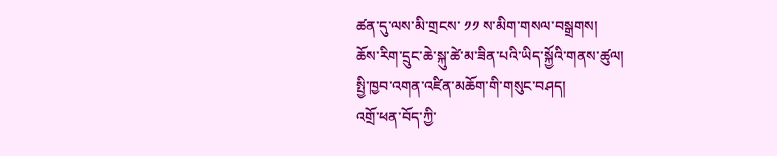ཚན་དུ་ལས་མི་གྲངས་ ༡༡ ས་མིག་གསལ་བསྒྲགས།
ཆོས་རིག་དྲུང་ཆེ་སྐུ་ཚེ་མ་ཟིན་པའི་ཡིད་སྐྱོའི་གནས་ཚུལ།
སྤྱི་ཁྱབ་འགན་འཛིན་མཆོག་གི་གསུང་བཤད།
འགྲོ་ཕན་བོད་ཀྱི་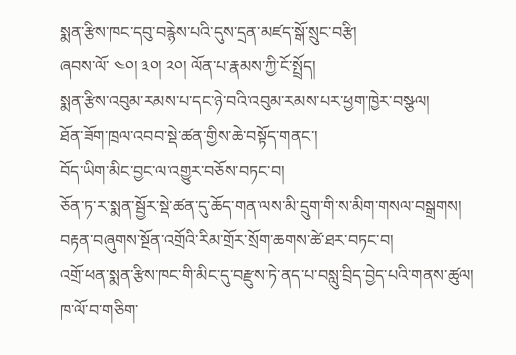སྨན་རྩིས་ཁང་དབུ་བརྙེས་པའི་དུས་དྲན་མཛད་སྒོ་སྲུང་བརྩི།
ཞབས་ལོ་ ༤༠། ༣༠། ༢༠། ལོན་པ་རྣམས་ཀྱི་ངོ་སྤྲོད།
སྨན་རྩིས་འབུམ་རམས་པ་དང་ཉེ་བའི་འབུམ་རམས་པར་ཕྱག་ཁྱེར་བསྩལ།
ཐོན་ཟོག་ཁྲལ་འབབ་སྡེ་ཚན་གྱིས་ཆེ་བསྟོད་གནང་།
བོད་ཡིག་མིང་བྱང་ལ་འགྱུར་བཅོས་བཏང་བ།
ཅོན་ཏ་ར་སྨན་སྦྱོར་སྡེ་ཚན་དུ་ཆོད་གན་ལས་མི་དྲུག་གི་ས་མིག་གསལ་བསྒྲགས།
བརྟན་བཞུགས་སྔོན་འགྲོའི་རིམ་གྲོར་སྲོག་ཆགས་ཚེ་ཐར་བཏང་བ།
འགྲོ་ཕན་སྨན་རྩིས་ཁང་གི་མིང་དུ་བརྫུས་ཏེ་ནད་པ་བསླུ་བྲིད་བྱེད་པའི་གནས་ཚུལ།
ཁ་ལོ་བ་གཅིག་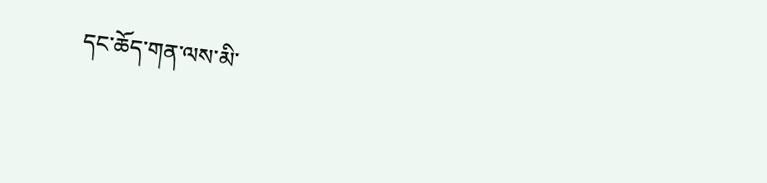དང་ཆོད་གན་ལས་མི་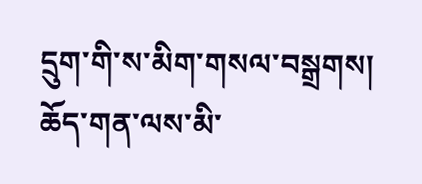དྲུག་གི་ས་མིག་གསལ་བསྒྲགས།
ཆོད་གན་ལས་མི་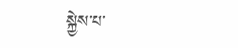སྐྱེས་པ་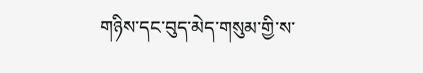གཉིས་དང་བུད་མེད་གསུམ་གྱི་ས་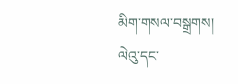མིག་གསལ་བསྒྲགས།
ལེའུ་དང་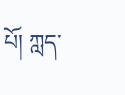པོ། ཀླད་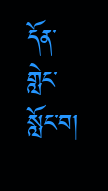དོན་གླེང་སློང་བ།